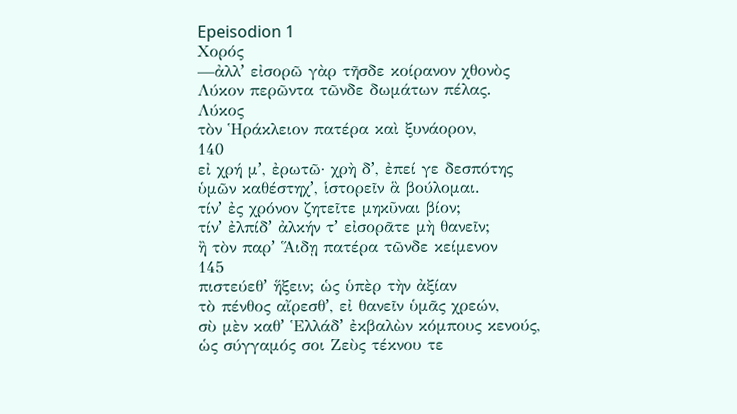Epeisodion 1
Χορός
—ἀλλʼ εἰσορῶ γὰρ τῆσδε κοίρανον χθονὸς
Λύκον περῶντα τῶνδε δωμάτων πέλας.
Λύκος
τὸν Ἡράκλειον πατέρα καὶ ξυνάορον,
140
εἰ χρή μʼ, ἐρωτῶ· χρὴ δʼ, ἐπεί γε δεσπότης
ὑμῶν καθέστηχʼ, ἱστορεῖν ἃ βούλομαι.
τίνʼ ἐς χρόνον ζητεῖτε μηκῦναι βίον;
τίνʼ ἐλπίδʼ ἀλκήν τʼ εἰσορᾶτε μὴ θανεῖν;
ἢ τὸν παρʼ Ἅιδῃ πατέρα τῶνδε κείμενον
145
πιστεύεθʼ ἥξειν; ὡς ὑπὲρ τὴν ἀξίαν
τὸ πένθος αἴρεσθʼ, εἰ θανεῖν ὑμᾶς χρεών,
σὺ μὲν καθʼ Ἑλλάδʼ ἐκβαλὼν κόμπους κενούς,
ὡς σύγγαμός σοι Ζεὺς τέκνου τε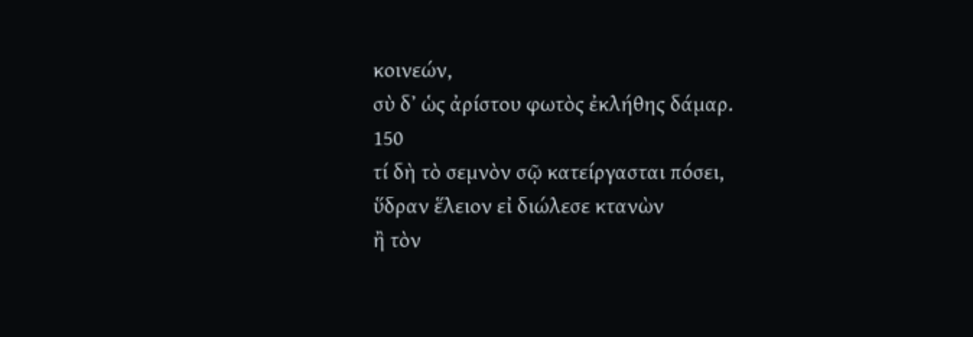κοινεών,
σὺ δʼ ὡς ἀρίστου φωτὸς ἐκλήθης δάμαρ.
150
τί δὴ τὸ σεμνὸν σῷ κατείργασται πόσει,
ὕδραν ἕλειον εἰ διώλεσε κτανὼν
ἢ τὸν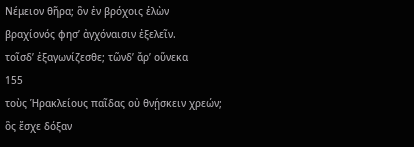Νέμειον θῆρα; ὃν ἐν βρόχοις ἑλὼν
βραχίονός φησʼ ἀγχόναισιν ἐξελεῖν.
τοῖσδʼ ἐξαγωνίζεσθε; τῶνδʼ ἄρʼ οὕνεκα
155
τοὺς Ἡρακλείους παῖδας οὐ θνῄσκειν χρεών;
ὃς ἔσχε δόξαν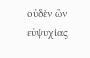οὐδὲν ὢν εὐψυχίας